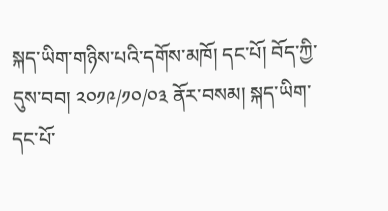སྐད་ཡིག་གཉིས་པའི་དགོས་མཁོ། དང་པོ། བོད་ཀྱི་དུས་བབ། ༢༠༡༩/༡༠/༠༣ ནོར་བསམ། སྐད་ཡིག་དང་པོ་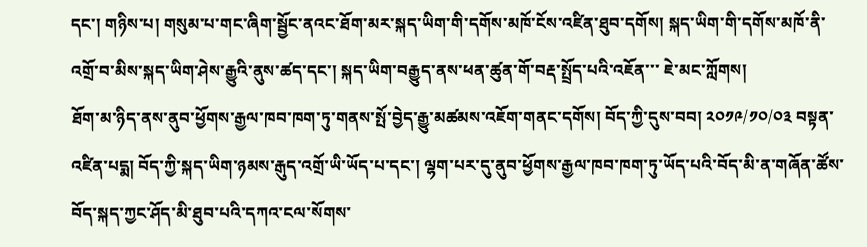དང་། གཉིས་པ། གསུམ་པ་གང་ཞིག་སྦྱོང་ནའང་ཐོག་མར་སྐད་ཡིག་གི་དགོས་མཁོ་ངོས་འཛིན་ཐུབ་དགོས། སྐད་ཡིག་གི་དགོས་མཁོ་ནི་འགྲོ་བ་མིས་སྐད་ཡིག་ཤེས་རྒྱུའི་ནུས་ཚད་དང་། སྐད་ཡིག་བརྒྱུད་ནས་ཕན་ཚུན་གོ་བརྡ་སྤྲོད་པའི་འཇོན་་་ ཇེ་མང་ཀློགས།
ཐོག་མ་ཉིད་ནས་ནུབ་ཕྱོགས་རྒྱལ་ཁབ་ཁག་ཏུ་གནས་སྤོ་བྱེད་རྒྱུ་མཚམས་འཇོག་གནང་དགོས། བོད་ཀྱི་དུས་བབ། ༢༠༡༩/༡༠/༠༣ བསྟན་འཛིན་པདྨ། བོད་ཀྱི་སྐད་ཡིག་ཉམས་རྒུད་འགྲོ་ཡི་ཡོད་པ་དང་། ལྷག་པར་དུ་ནུབ་ཕྱོགས་རྒྱལ་ཁབ་ཁག་ཏུ་ཡོད་པའི་བོད་མི་ན་གཞོན་ཚོས་བོད་སྐད་ཀྱང་ཤོད་མི་ཐུབ་པའི་དཀའ་ངལ་སོགས་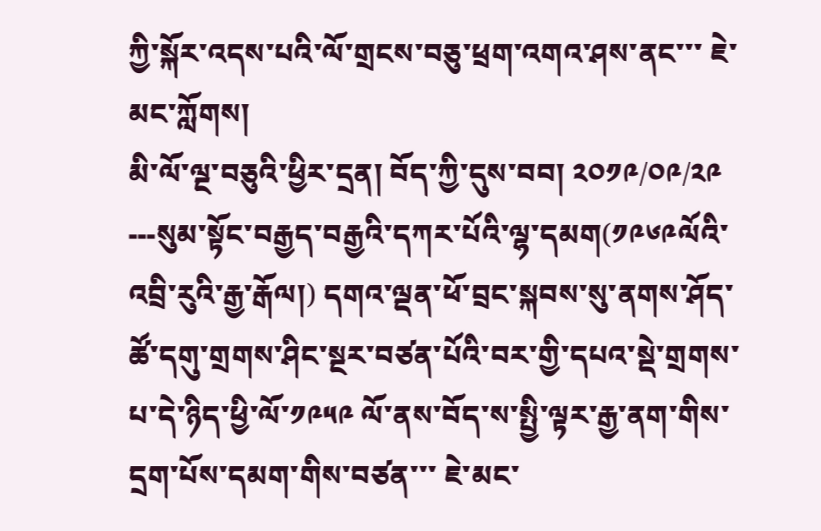ཀྱི་སྐོར་འདས་པའི་ལོ་གྲངས་བཅུ་ཕྲག་འགའ་ཤས་ནང་་་ ཇེ་མང་ཀློགས།
མི་ལོ་ལྔ་བཅུའི་ཕྱིར་དྲན། བོད་ཀྱི་དུས་བབ། ༢༠༡༩/༠༩/༢༩ ---སུམ་སྟོང་བརྒྱད་བརྒྱའི་དཀར་པོའི་ལྷ་དམག(༡༩༦༩ལོའི་འབྲི་རུའི་རྒྱ་རྒོལ།) དགའ་ལྡན་ཕོ་བྲང་སྐབས་སུ་ནགས་ཤོད་ཚོ་དགུ་གྲགས་ཤིང་སྔར་བཙན་པོའི་བར་གྱི་དཔའ་སྡེ་གྲགས་པ་དེ་ཉིད་ཕྱི་ལོ་༡༩༥༩ ལོ་ནས་བོད་ས་སྤྱི་ལྟར་རྒྱ་ནག་གིས་དྲག་པོས་དམག་གིས་བཙན་་་ ཇེ་མང་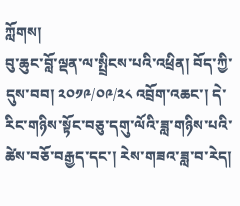ཀློགས།
བུ་ཆུང་བློ་ལྡན་ལ་སྤྲིངས་པའི་འཕྲིན། བོད་ཀྱི་དུས་བབ། ༢༠༡༩/༠༩/༢༨ འབྲོག་འཆང་། དེ་རིང་གཉིས་སྟོང་བཅུ་དགུ་ལོའི་ཟླ་གཉིས་པའི་ཚེས་བཅོ་བརྒྱད་དང་། རེས་གཟའ་ཟླ་བ་རེད།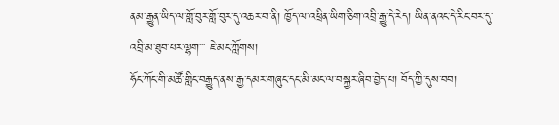ནམ་རྒྱུན་ཡིད་ལ་གློ་བུར་གློ་བུར་དུ་འཆར་བ་ནི། ཁྱོད་ལ་འཕྲིན་ཡིག་ཅིག་འབྲི་རྒྱུ་དེ་རེད། ཡིན་ནའང་དེ་རིང་བར་དུ་འབྲི་མ་ཐུབ་པར་ལྷག་་་ ཇེ་མང་ཀློགས།
ཧོང་ཀོང་གི་མཚོ་གླིང་བརྒྱུད་ནས་རྒྱ་དམར་གཞུང་དང་མི་མང་ལ་བསྐྱར་ཞིབ་བྱེད་པ། བོད་ཀྱི་དུས་བབ།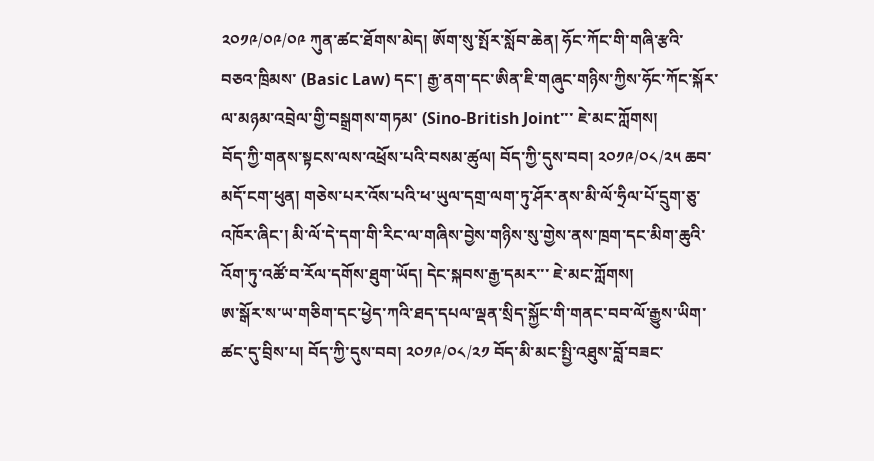༢༠༡༩/༠༩/༠༩ ཀུན་ཚང་ཐོགས་མེད། ཨོག་སུ་སྤོར་སློབ་ཆེན། ཧོང་ཀོང་གི་གཞི་རྩའི་བཅའ་ཁྲིམས་ (Basic Law) དང་། རྒྱ་ནག་དང་ཨིན་ཇི་གཞུང་གཉིས་ཀྱིས་ཧོང་ཀོང་སྐོར་ལ་མཉམ་འབྲེལ་གྱི་བསྒྲགས་གཏམ་ (Sino-British Joint་་་ ཇེ་མང་ཀློགས།
བོད་ཀྱི་གནས་སྟངས་ལས་འཕྲོས་པའི་བསམ་ཚུལ། བོད་ཀྱི་དུས་བབ། ༢༠༡༩/༠༨/༢༥ ཆབ་མདོ་ངག་ཕུན། གཅེས་པར་འོས་པའི་ཕ་ཡུལ་དགྲ་ལག་ཏུ་ཤོར་ནས་མི་ལོ་ཧྲིལ་པོ་དྲུག་ཅུ་འཁོར་ཞིང་། མི་ལོ་དེ་དག་གི་རིང་ལ་གཞིས་བྱེས་གཉིས་སུ་གྱེས་ནས་ཁྲག་དང་མིག་ཆུའི་འོག་ཏུ་འཚོ་བ་རོལ་དགོས་ཐུག་ཡོད། དེང་སྐབས་རྒྱ་དམར་་་ ཇེ་མང་ཀློགས།
ཨ་སྒོར་ས་ཡ་གཅིག་དང་ཕྱེད་ཀའི་ཐད་དཔལ་ལྡན་སྲིད་སྐྱོང་གི་གནང་བབ་ལོ་རྒྱུས་ཡིག་ཚང་དུ་བྲིས་པ། བོད་ཀྱི་དུས་བབ། ༢༠༡༩/༠༨/༢༡ བོད་མི་མང་སྤྱི་འཐུས་བློ་བཟང་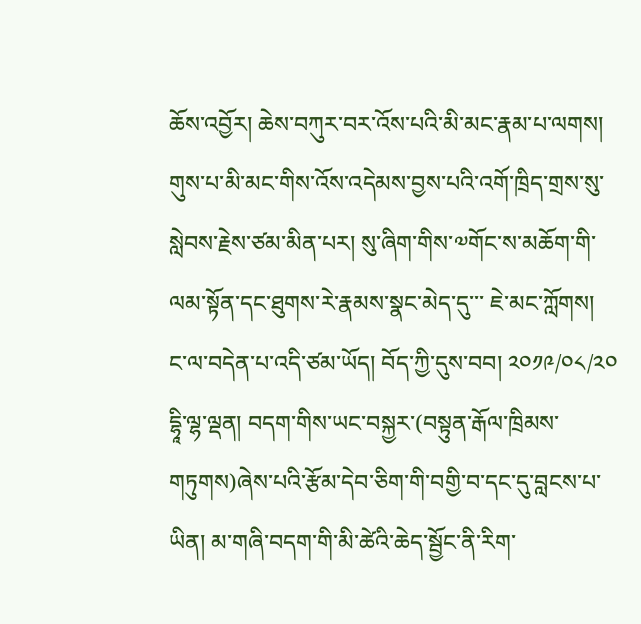ཆོས་འབྱོར། ཆེས་བཀུར་བར་འོས་པའི་མི་མང་རྣམ་པ་ལགས། གུས་པ་མི་མང་གིས་འོས་འདེམས་བྱས་པའི་འགོ་ཁྲིད་གྲས་སུ་སླེབས་རྗེས་ཙམ་མིན་པར། སུ་ཞིག་གིས་༧གོང་ས་མཆོག་གི་ལམ་སྟོན་དང་ཐུགས་རེ་རྣམས་སྣང་མེད་དུ་་་ ཇེ་མང་ཀློགས།
ང་ལ་བདེན་པ་འདི་ཙམ་ཡོད། བོད་ཀྱི་དུས་བབ། ༢༠༡༩/༠༨/༢༠ དྷཱི་ལྷ་ལྡན། བདག་གིས་ཡང་བསྐྱར་(བསྟུན་རྒོལ་ཁྲིམས་གཏུགས)ཞེས་པའི་རྩོམ་དེབ་ཅིག་གི་བགྱི་བ་དང་དུ་བླངས་པ་ཡིན། མ་གཞི་བདག་གི་མི་ཚེའི་ཆེད་སྦྱོང་ནི་རིག་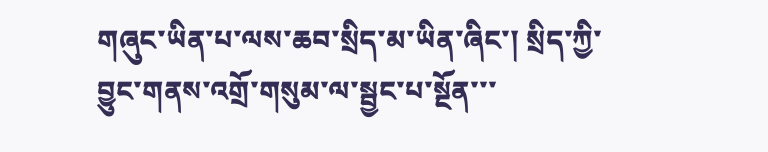གཞུང་ཡིན་པ་ལས་ཆབ་སྲིད་མ་ཡིན་ཞིང་། སྲིད་ཀྱི་བྱུང་གནས་འགྲོ་གསུམ་ལ་སྦྱང་པ་སྔོན་་་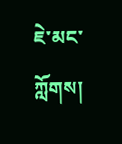ཇེ་མང་ཀློགས།